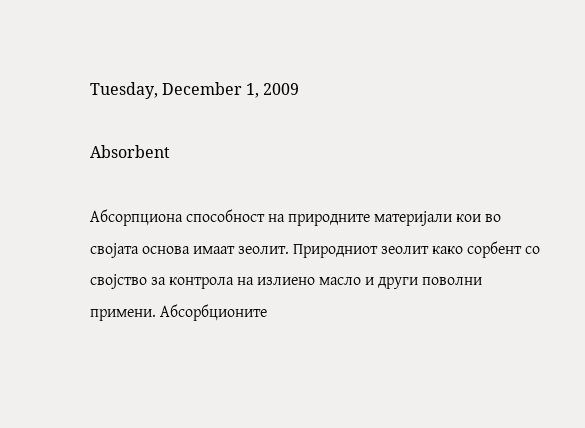Tuesday, December 1, 2009

Absorbent

Aбсорпциона способност на природните материјали кои во својата основа имаат зеолит. Природниот зеолит како сорбент со својство за контрола на излиено масло и други поволни примени. Абсорбционите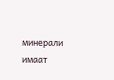минерали имаат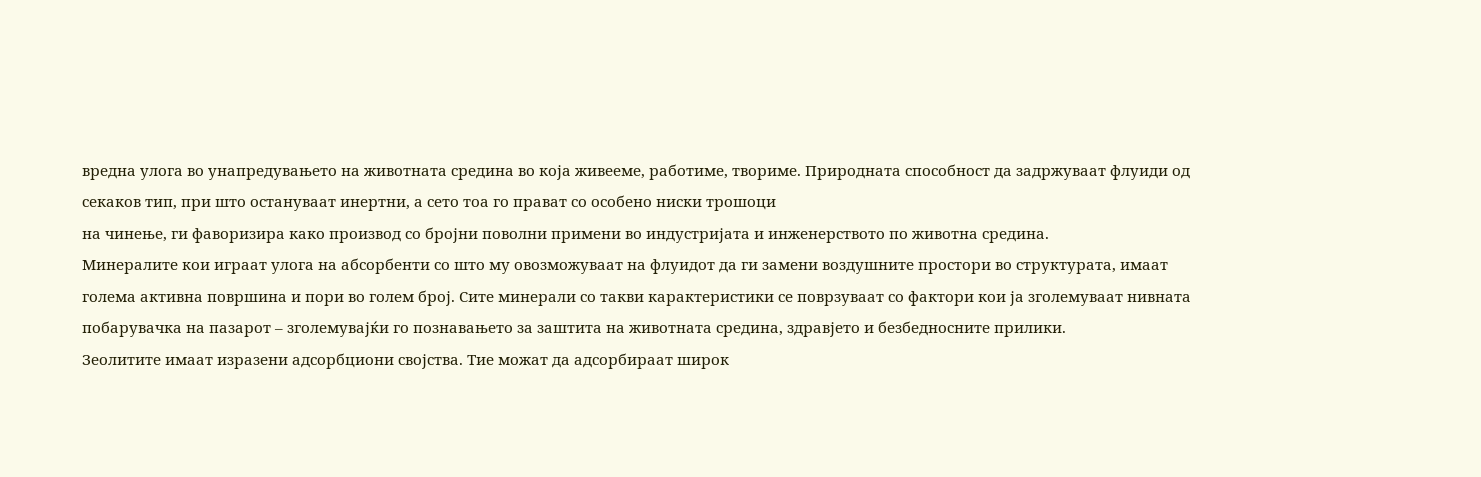вредна улога во унапредувањето на животната средина во која живееме, работиме, твориме. Природната способност да задржуваат флуиди од секаков тип, при што остануваат инертни, а сето тоа го прават со особено ниски трошоци
на чинење, ги фаворизира како производ со бројни поволни примени во индустријата и инженерството по животна средина.
Минералите кои играат улога на абсорбенти со што му овозможуваат на флуидот да ги замени воздушните простори во структурата, имаат голема активна површина и пори во голем број. Сите минерали со такви карактеристики се поврзуваат со фактори кои ја зголемуваат нивната побарувачка на пазарот – зголемувајќи го познавањето за заштита на животната средина, здравјето и безбедносните прилики.
Зеолитите имаат изразени адсорбциони својства. Тие можат да адсорбираат широк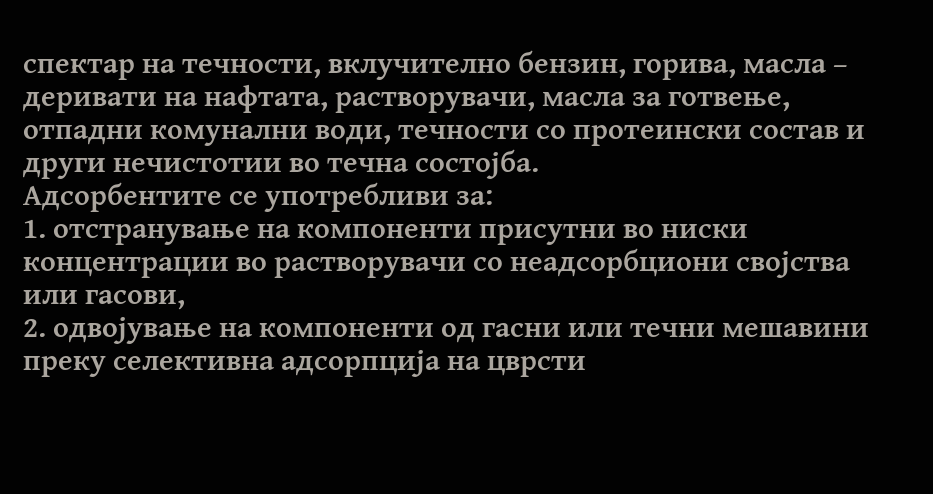спектар на течности, вклучително бензин, горива, масла – деривати на нафтата, растворувачи, масла за готвење, отпадни комунални води, течности со протеински состав и други нечистотии во течна состојба.
Адсорбентите се употребливи за:
1. отстранување на компоненти присутни во ниски концентрации во растворувачи со неадсорбциони својства или гасови,
2. одвојување на компоненти од гасни или течни мешавини преку селективна адсорпција на цврсти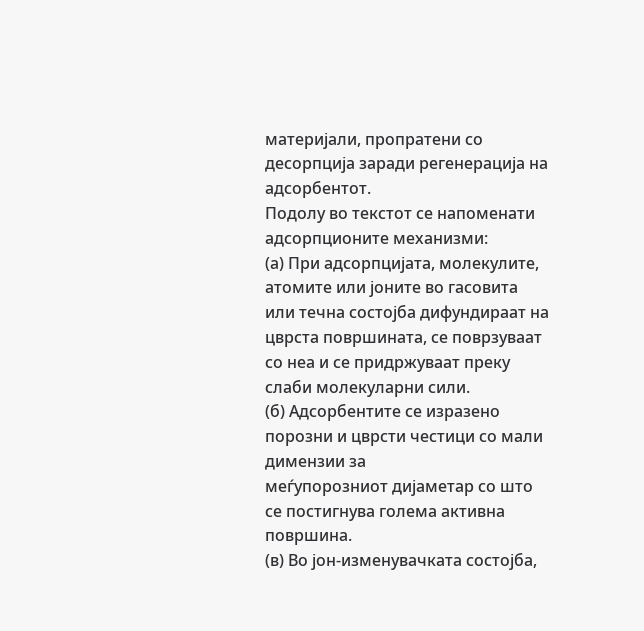материјали, пропратени со десорпција заради регенерација на адсорбентот.
Подолу во текстот се напоменати адсорпционите механизми:
(а) При адсорпцијата, молекулите, атомите или јоните во гасовита или течна состојба дифундираат на цврста површината, се поврзуваат со неа и се придржуваат преку слаби молекуларни сили.
(б) Адсорбентите се изразено порозни и цврсти честици со мали димензии за
меѓупорозниот дијаметар со што се постигнува голема активна површина.
(в) Во јон-изменувачката состојба,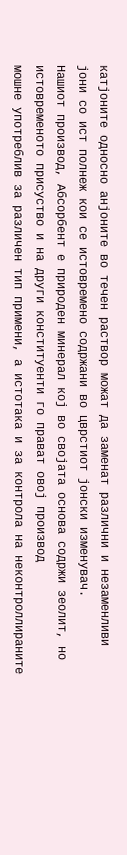катјоните односно анјоните во течен раствор можат да заменат различни и незаменливи јони со ист полнеж кои се истовремено содржани во цврстиот јонски изменувач.
Нашиот производ, Абсорбент е природен минерал кој во својата основа содржи зеолит, но истовременото присуство и на други конституенти го прават овој производ
мошне употреблив за различен тип примени, а истотака и за контрола на неконтроллираните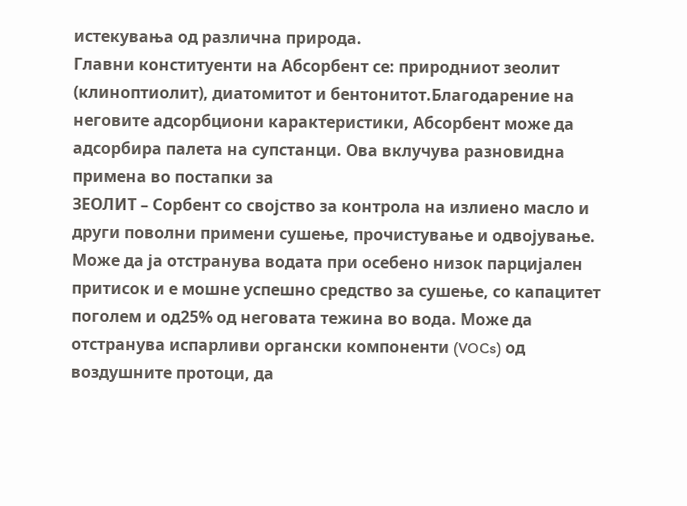истекувања од различна природа.
Главни конституенти на Абсорбент се: природниот зеолит (клиноптиолит), диатомитот и бентонитот.Благодарение на неговите адсорбциони карактеристики, Абсорбент може да адсорбира палета на супстанци. Ова вклучува разновидна примена во постапки за
ЗЕОЛИТ – Сорбент со својство за контрола на излиено масло и други поволни примени сушење, прочистување и одвојување. Може да ја отстранува водата при осебено низок парцијален притисок и е мошне успешно средство за сушење, со капацитет поголем и од25% од неговата тежина во вода. Може да отстранува испарливи органски компоненти (VOCs) од воздушните протоци, да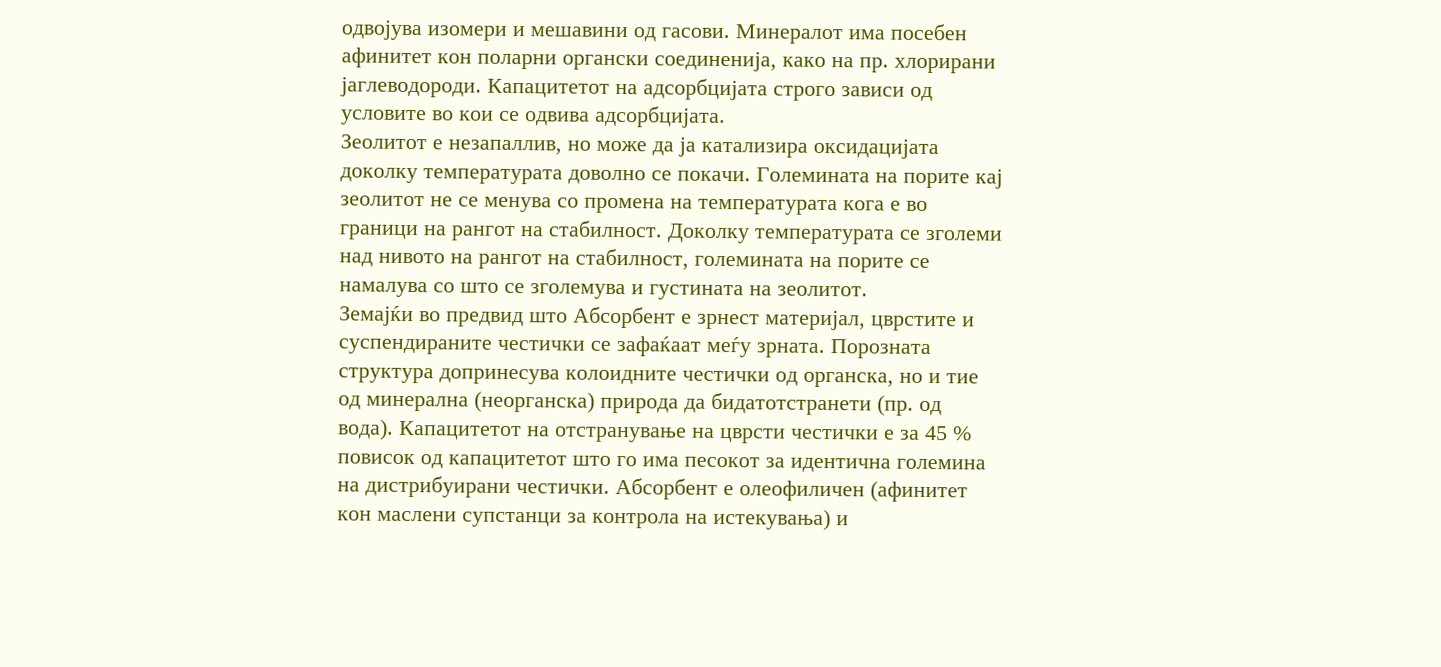одвојува изомери и мешавини од гасови. Минералот има посебен афинитет кон поларни органски соединенија, како на пр. хлорирани јаглеводороди. Капацитетот на адсорбцијата строго зависи од условите во кои се одвива адсорбцијата.
Зеолитот е незапаллив, но може да ја катализира оксидацијата доколку температурата доволно се покачи. Големината на порите кај зеолитот не се менува со промена на температурата кога е во граници на рангот на стабилност. Доколку температурата се зголеми над нивото на рангот на стабилност, големината на порите се намалува со што се зголемува и густината на зеолитот.
Земајќи во предвид што Абсорбент е зрнест материјал, цврстите и суспендираните честички се зафаќаат меѓу зрната. Порозната структура допринесува колоидните честички од органска, но и тие од минерална (неорганска) природа да бидатотстранети (пр. од вода). Капацитетот на отстранување на цврсти честички е за 45 % повисок од капацитетот што го има песокот за идентична големина на дистрибуирани честички. Абсорбент е олеофиличен (афинитет кон маслени супстанци за контрола на истекувања) и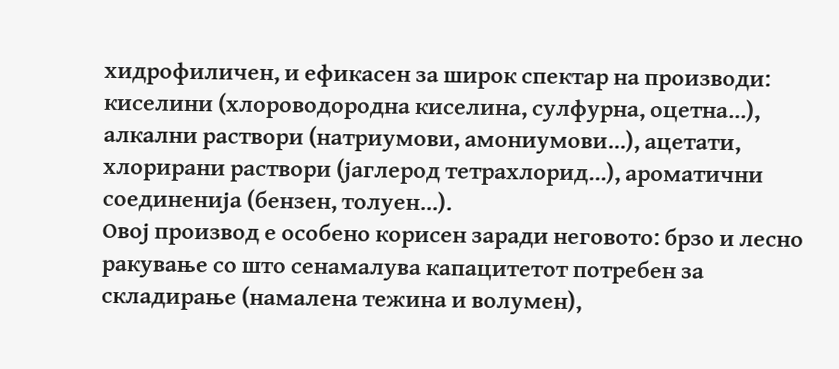хидрофиличен, и ефикасен за широк спектар на производи: киселини (хлороводородна киселина, сулфурна, оцетна...), алкални раствори (натриумови, амониумови...), ацетати, хлорирани раствори (јаглерод тетрахлорид...), ароматични соединенија (бензен, толуен...).
Овој производ е особено корисен заради неговото: брзо и лесно ракување со што сенамалува капацитетот потребен за складирање (намалена тежина и волумен),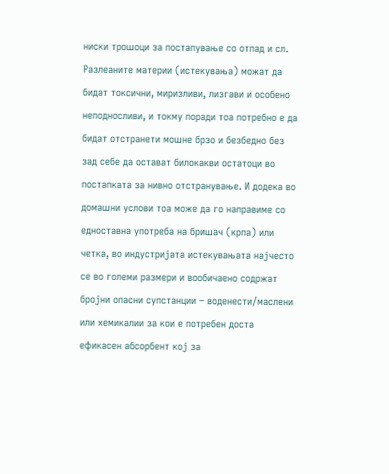ниски трошоци за постапување со отпад и сл.
Разлеаните материи (истекувања) можат да бидат токсични, миризливи, лизгави и особено неподносливи, и токму поради тоа потребно е да бидат отстранети мошне брзо и безбедно без зад себе да остават билокакви остатоци во постапката за нивно отстранување. И додека во домашни услови тоа може да го направиме со едноставна употреба на бришач (крпа) или четка, во индустријата истекувањата најчесто се во големи размери и вообичаено содржат бројни опасни супстанции – воденести/маслени или хемикалии за кои е потребен доста ефикасен абсорбент кој за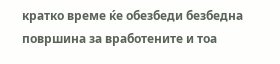кратко време ќе обезбеди безбедна површина за вработените и тоа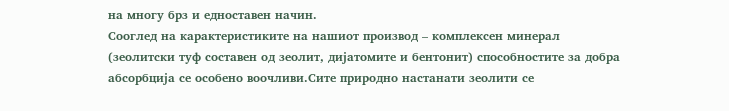на многу брз и едноставен начин.
Сооглед на карактеристиките на нашиот производ – комплексен минерал (зеолитски туф составен од зеолит, дијатомите и бентонит) способностите за добра абсорбција се особено воочливи.Сите природно настанати зеолити се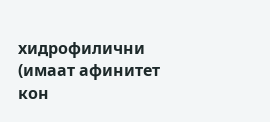хидрофилични (имаат афинитет кон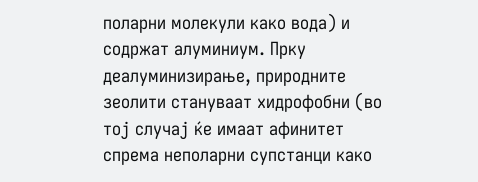поларни молекули како вода) и содржат алуминиум. Прку деалуминизирање, природните
зеолити стануваат хидрофобни (во тој случај ќе имаат афинитет спрема неполарни супстанци како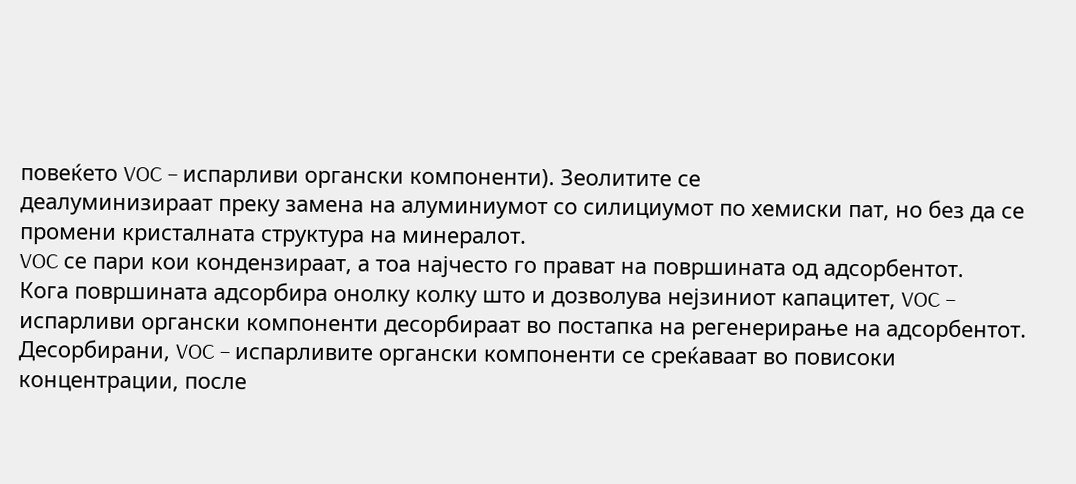повеќето VOC – испарливи органски компоненти). Зеолитите се
деалуминизираат преку замена на алуминиумот со силициумот по хемиски пат, но без да се промени кристалната структура на минералот.
VOC се пари кои кондензираат, а тоа најчесто го прават на површината од адсорбентот.
Кога површината адсорбира онолку колку што и дозволува нејзиниот капацитет, VOC –
испарливи органски компоненти десорбираат во постапка на регенерирање на адсорбентот. Десорбирани, VOC – испарливите органски компоненти се среќаваат во повисоки концентрации, после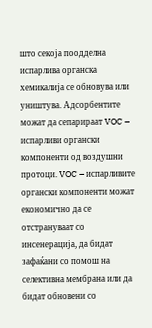што секоја поодделна испарлива органска хемикалија се обновува или уништува. Адсорбентите можат да сепарираат VOC – испарливи органски компоненти од воздушни протоци. VOC – испарливите органски компоненти можат економично да се отстрануваат со инсенерација, да бидат зафаќани со помош на селективна мембрана или да бидат обновени со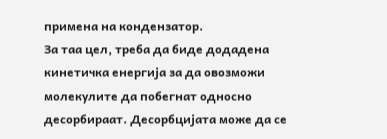примена на кондензатор.
За таа цел, треба да биде додадена кинетичка енергија за да овозможи молекулите да побегнат односно десорбираат. Десорбцијата може да се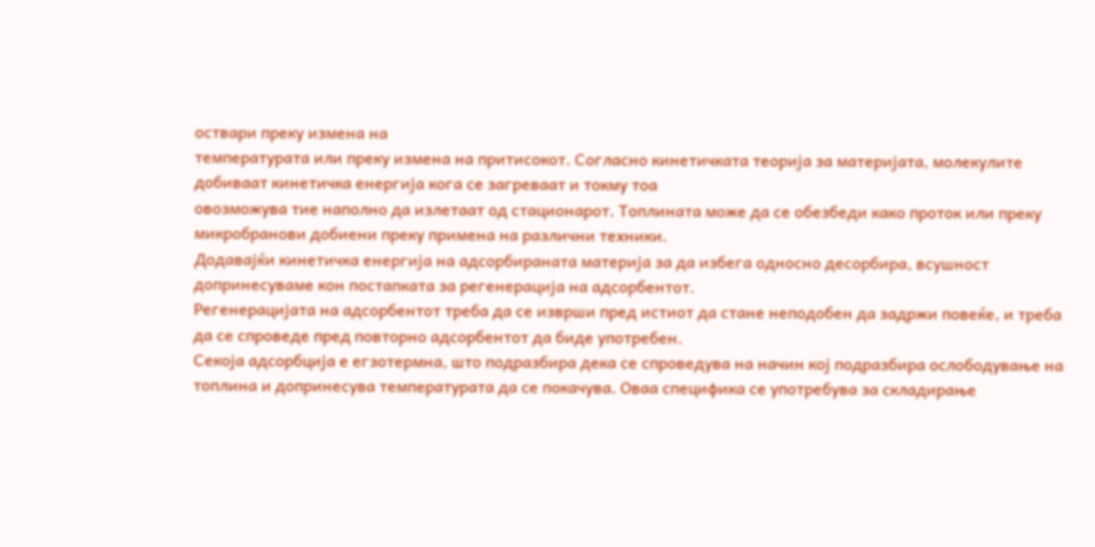оствари преку измена на
температурата или преку измена на притисокот. Согласно кинетичката теорија за материјата, молекулите добиваат кинетичка енергија кога се загреваат и токму тоа
овозможува тие наполно да излетаат од стационарот. Топлината може да се обезбеди како проток или преку микробранови добиени преку примена на различни техники.
Додавајќи кинетичка енергија на адсорбираната материја за да избега односно десорбира, всушност допринесуваме кон постапката за регенерација на адсорбентот.
Регенерацијата на адсорбентот треба да се изврши пред истиот да стане неподобен да задржи повеќе, и треба да се спроведе пред повторно адсорбентот да биде употребен.
Секоја адсорбција е егзотермна, што подразбира дека се спроведува на начин кој подразбира ослободување на топлина и допринесува температурата да се покачува. Оваа специфика се употребува за складирање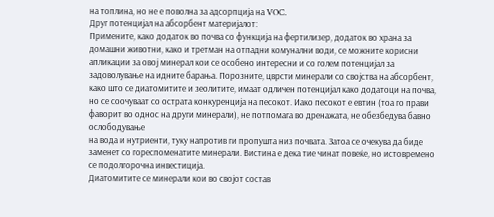на топлина, но не е поволна за адсорпција на VOC.
Друг потенцијал на абсорбент материјалот:
Примените, како додаток во почва со функција на фертилизер, додаток во храна за домашни животни, како и третман на отпадни комунални води, се можните корисни
апликации за овој минерал кои се особено интересни и со голем потенцијал за задоволување на идните барања. Порозните, цврсти минерали со својства на абсорбент, како што се диатомитите и зеолитите, имаат одличен потенцијал како додатоци на почва, но се соочуваат со острата конкуренција на песокот. Иако песокот е евтин (тоа го прави фаворит во однос на други минерали), не потпомага во дренажата, не обезбедува бавно ослободување
на вода и нутриенти, туку напротив ги пропушта низ почвата. Затоа се очекува да биде заменет со гореспоменатите минерали. Вистина е дека тие чинат повеќе, но истовремено се подолгорочна инвестиција.
Диатомитите се минерали кои во својот состав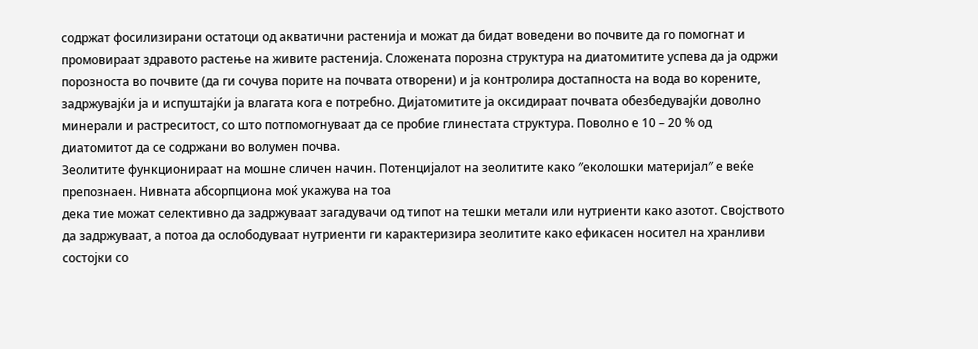содржат фосилизирани остатоци од акватични растенија и можат да бидат воведени во почвите да го помогнат и промовираат здравото растење на живите растенија. Сложената порозна структура на диатомитите успева да ја одржи порозноста во почвите (да ги сочува порите на почвата отворени) и ја контролира достапноста на вода во корените, задржувајќи ја и испуштајќи ја влагата кога е потребно. Дијатомитите ја оксидираат почвата обезбедувајќи доволно минерали и растреситост, со што потпомогнуваат да се пробие глинестата структура. Поволно е 10 – 20 % од диатомитот да се содржани во волумен почва.
Зеолитите функционираат на мошне сличен начин. Потенцијалот на зеолитите како ″еколошки материјал″ е веќе препознаен. Нивната абсорпциона моќ укажува на тоа
дека тие можат селективно да задржуваат загадувачи од типот на тешки метали или нутриенти како азотот. Својството да задржуваат, а потоа да ослободуваат нутриенти ги карактеризира зеолитите како ефикасен носител на хранливи состојки со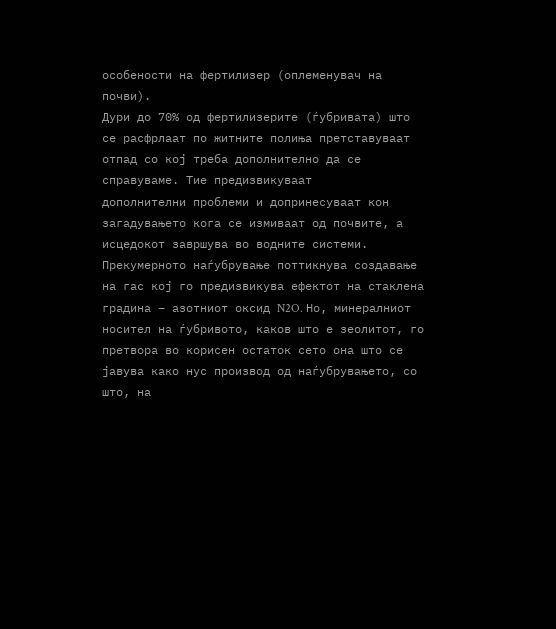особености на фертилизер (оплеменувач на почви).
Дури до 70% од фертилизерите (ѓубривата) што се расфрлаат по житните полиња претставуваат отпад со кој треба дополнително да се справуваме. Тие предизвикуваат
дополнителни проблеми и допринесуваат кон загадувањето кога се измиваат од почвите, а исцедокот завршува во водните системи. Прекумерното наѓубрување поттикнува создавање на гас кој го предизвикува ефектот на стаклена градина – азотниот оксид N2O. Но, минералниот носител на ѓубривото, каков што е зеолитот, го претвора во корисен остаток сето она што се јавува како нус производ од наѓубрувањето, со што, на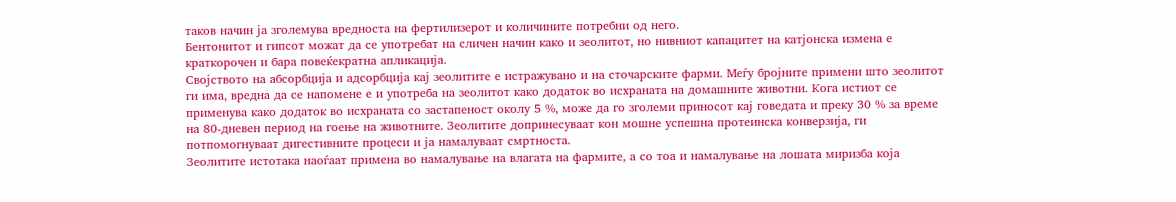таков начин ја зголемува вредноста на фертилизерот и количините потребни од него.
Бентонитот и гипсот можат да се употребат на сличен начин како и зеолитот, но нивниот капацитет на катјонска измена е краткорочен и бара повеќекратна апликација.
Својството на абсорбција и адсорбција кај зеолитите е истражувано и на сточарските фарми. Меѓу бројните примени што зеолитот ги има, вредна да се напомене е и употреба на зеолитот како додаток во исхраната на домашните животни. Кога истиот се применува како додаток во исхраната со застапеност околу 5 %, може да го зголеми приносот кај говедата и преку 30 % за време на 80-дневен период на гоење на животните. Зеолитите допринесуваат кон мошне успешна протеинска конверзија, ги потпомогнуваат дигестивните процеси и ја намалуваат смртноста.
Зеолитите истотака наоѓаат примена во намалување на влагата на фармите, а со тоа и намалување на лошата миризба која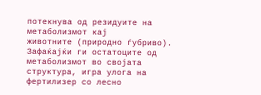потекнува од резидуите на метаболизмот кај
животните (природно ѓубриво). Зафаќајќи ги остатоците од метаболизмот во својата структура, игра улога на фертилизер со лесно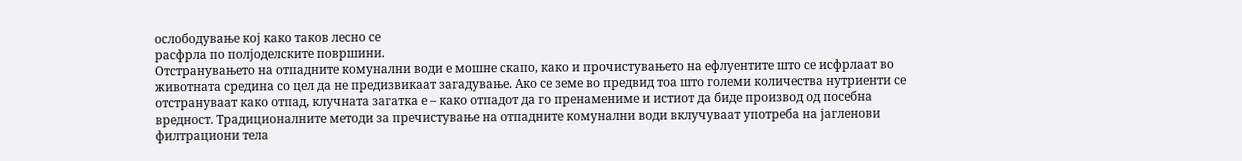ослободување кој како таков лесно се
расфрла по полјоделските површини.
Отстранувањето на отпадните комунални води е мошне скапо, како и прочистувањето на ефлуентите што се исфрлаат во животната средина со цел да не предизвикаат загадување. Ако се земе во предвид тоа што големи количества нутриенти се отстрануваат како отпад, клучната загатка е – како отпадот да го пренамениме и истиот да биде производ од посебна вредност. Традиционалните методи за пречистување на отпадните комунални води вклучуваат употреба на јагленови филтрациони тела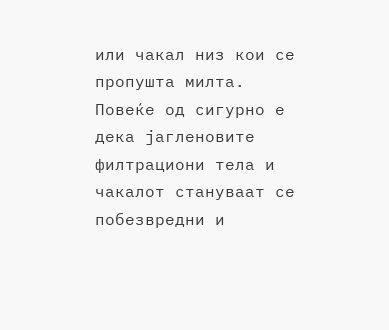или чакал низ кои се пропушта милта. Повеќе од сигурно е дека јагленовите филтрациони тела и чакалот стануваат се побезвредни и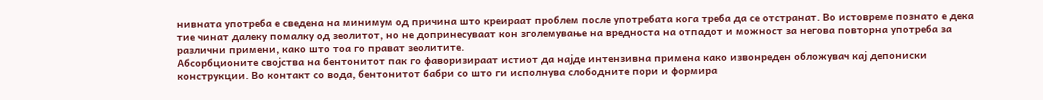нивната употреба е сведена на минимум од причина што креираат проблем после употребата кога треба да се отстранат. Во истовреме познато е дека тие чинат далеку помалку од зеолитот, но не допринесуваат кон зголемување на вредноста на отпадот и можност за негова повторна употреба за различни примени, како што тоа го прават зеолитите.
Абсорбционите својства на бентонитот пак го фаворизираат истиот да најде интензивна примена како извонреден обложувач кај депониски конструкции. Во контакт со вода, бентонитот бабри со што ги исполнува слободните пори и формира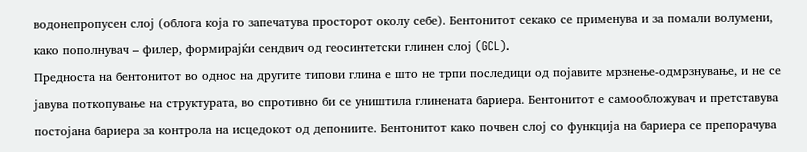водонепропусен слој (облога која го запечатува просторот околу себе). Бентонитот секако се применува и за помали волумени, како пополнувач – филер, формирајќи сендвич од геосинтетски глинен слој (GCL).
Предноста на бентонитот во однос на другите типови глина е што не трпи последици од појавите мрзнење-одмрзнување, и не се јавува поткопување на структурата, во спротивно би се уништила глинената бариера. Бентонитот е самообложувач и претставува постојана бариера за контрола на исцедокот од депониите. Бентонитот како почвен слој со функција на бариера се препорачува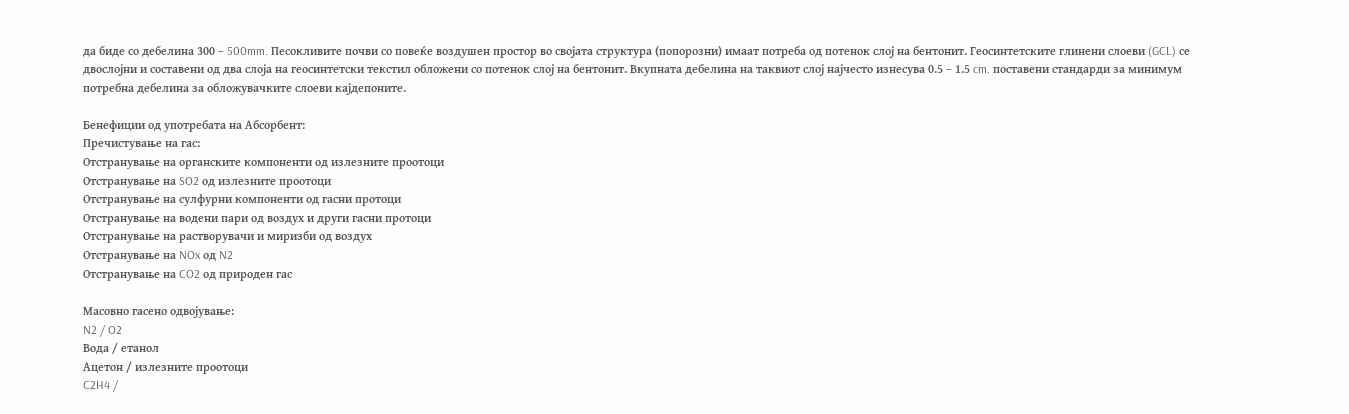да биде со дебелина 300 – 500mm. Песокливите почви со повеќе воздушен простор во својата структура (попорозни) имаат потреба од потенок слој на бентонит. Геосинтетските глинени слоеви (GCL) се двослојни и составени од два слоја на геосинтетски текстил обложени со потенок слој на бентонит. Вкупната дебелина на таквиот слој најчесто изнесува 0.5 – 1.5 cm. поставени стандарди за минимум потребна дебелина за обложувачките слоеви кајдепоните.

Бенефиции од употребата на Абсорбент:
Пречистување на гас:
Отстранување на органските компоненти од излезните проотоци
Отстранување на SO2 од излезните проотоци
Отстранување на сулфурни компоненти од гасни протоци
Отстранување на водени пари од воздух и други гасни протоци
Отстранување на растворувачи и миризби од воздух
Отстранување на NOx од N2
Отстранување на CO2 од природен гас

Масовно гасено одвојување:
N2 / O2
Вода / етанол
Ацетон / излезните проотоци
C2H4 /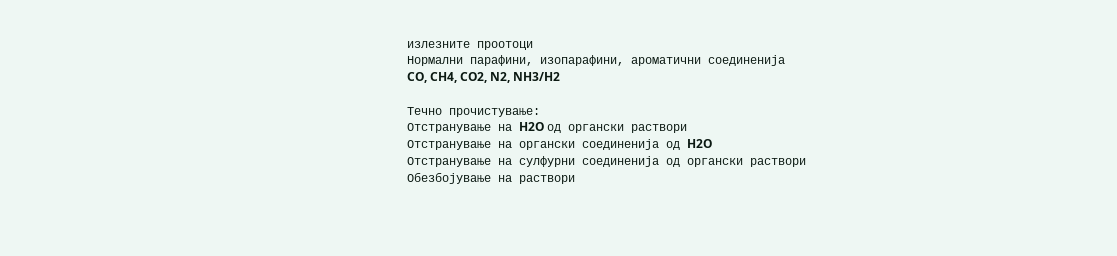излезните проотоци
Нормални парафини, изопарафини, ароматични соединенија
CO, CH4, CO2, N2, NH3/H2

Течно прочистување:
Отстранување на H2O од органски раствори
Отстранување на органски соединенија од H2O
Отстранување на сулфурни соединенија од органски раствори
Обезбојување на раствори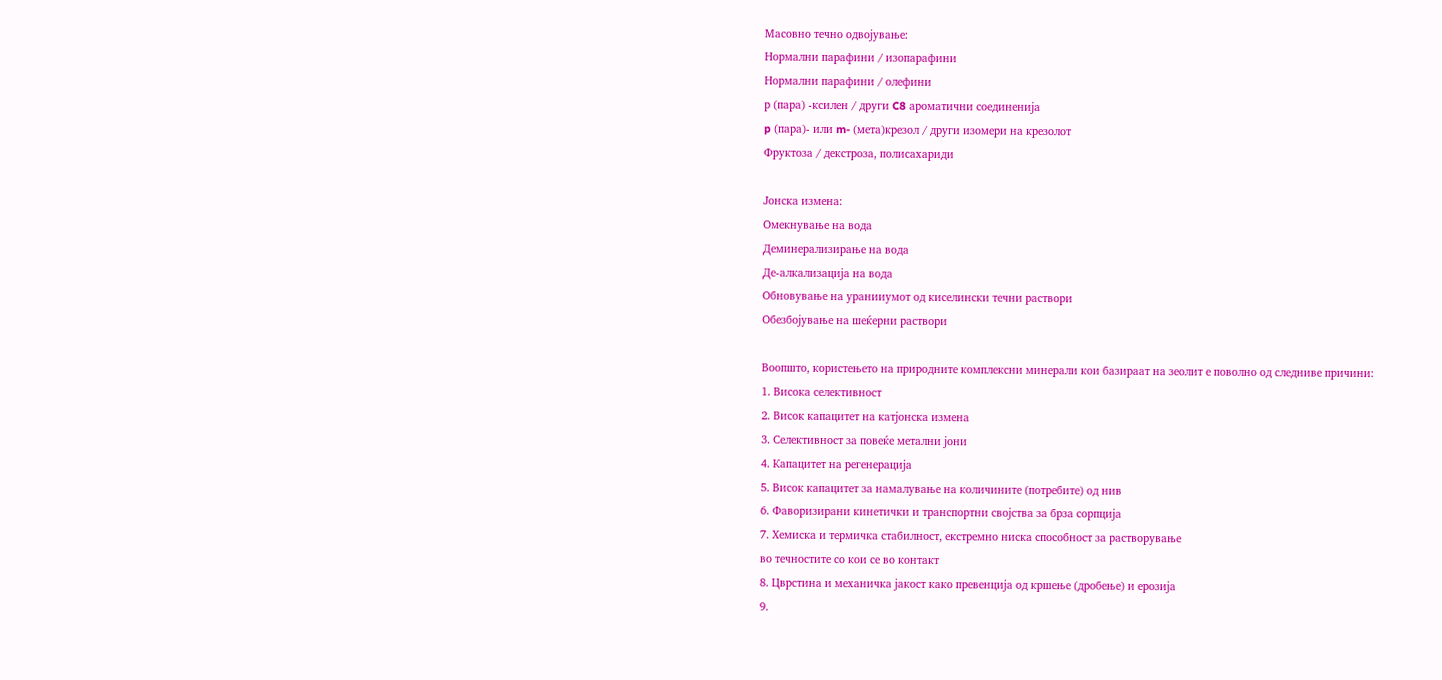Масовно течно одвојување:
Нормални парафини / изопарафини
Нормални парафини / олефини
р (пара) -ксилен / други C8 ароматични соединенија
p (пара)- или m- (мета)крезол / други изомери на крезолот
Фруктоза / декстроза, полисахариди

Јонска измена:
Омекнување на вода
Деминерализирање на вода
Де-алкализација на вода
Обновување на уранииумот од киселински течни раствори
Обезбојување на шеќерни раствори

Воопшто, користењето на природните комплексни минерали кои базираат на зеолит е поволно од следниве причини:
1. Висока селективност
2. Висок капацитет на катјонска измена
3. Селективност за повеќе метални јони
4. Капацитет на регенерација
5. Висок капацитет за намалување на количините (потребите) од нив
6. Фаворизирани кинетички и транспортни својства за брза сорпција
7. Хемиска и термичка стабилност, екстремно ниска способност за растворување
во течностите со кои се во контакт
8. Цврстина и механичка јакост како превенција од кршење (дробење) и ерозија
9.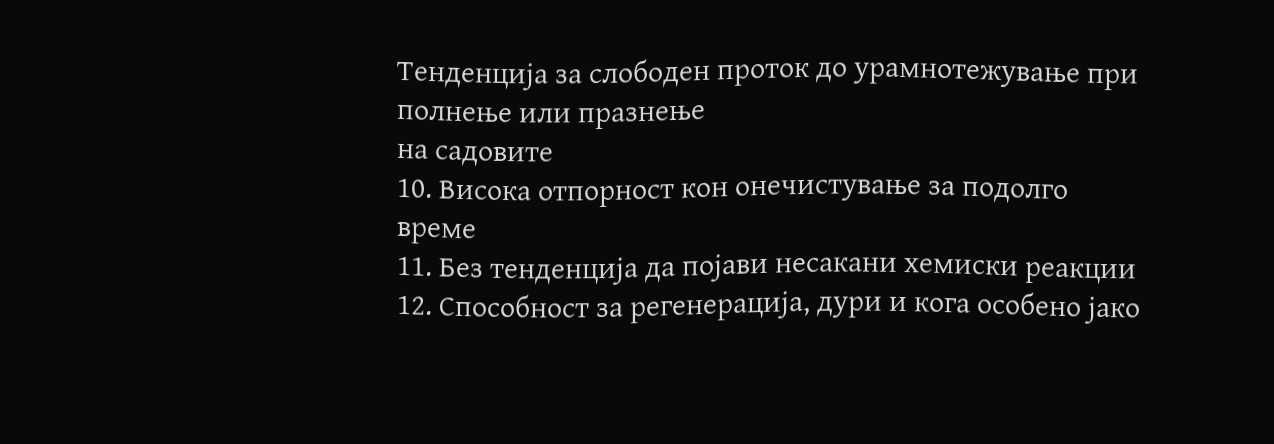Тенденција за слободен проток до урамнотежување при полнење или празнење
на садовите
10. Висока отпорност кон онечистување за подолго време
11. Без тенденција да појави несакани хемиски реакции
12. Способност за регенерација, дури и кога особено јако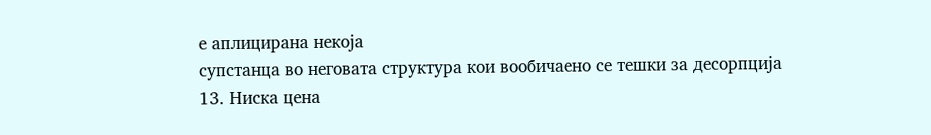е аплицирана некоја
супстанца во неговата структура кои вообичаено се тешки за десорпција
13. Ниска цена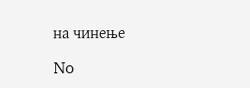на чинење

No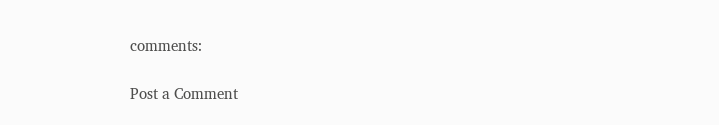comments:

Post a Comment